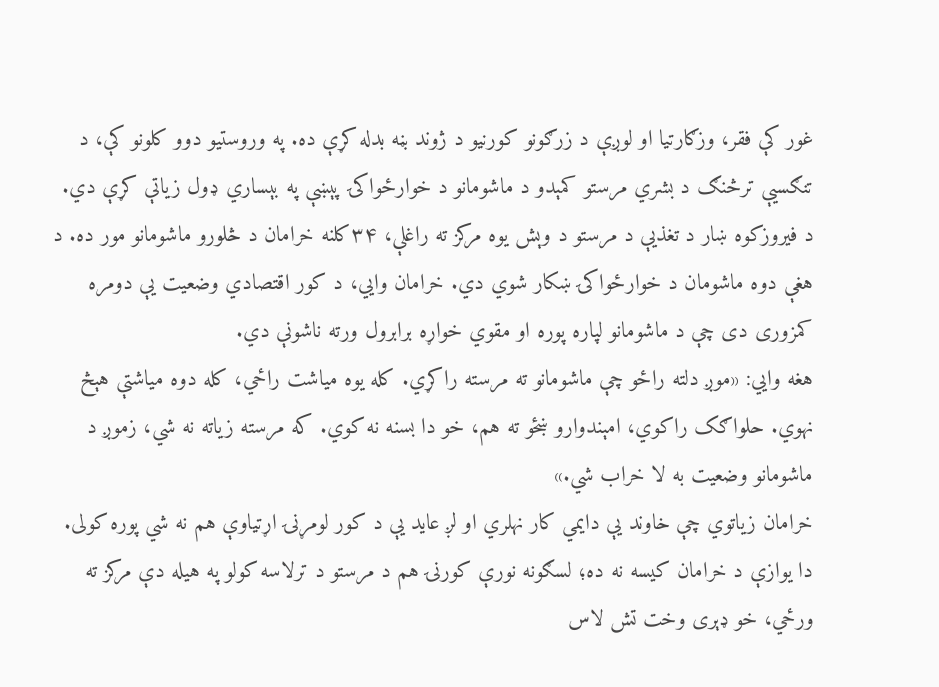غور کې فقر، وزګارتیا او لوږې د زرګونو کورنیو د ژوند بڼه بدله کړې ده. په وروستیو دوو کلونو کې، د تنګسیې ترڅنګ د بشري مرستو کمېدو د ماشومانو د خوارځواکۍ پېښې په بېساري ډول زیاتې کړې دي.
د فیروزکوه ښار د تغذیې د مرستو د وېش یوه مرکز ته راغلې، ۳۴کلنه خرامان د څلورو ماشومانو مور ده. د هغې دوه ماشومان د خوارځواکۍ ښکار شوي دي. خرامان وايي، د کور اقتصادي وضعیت یې دومره کمزوری دی چې د ماشومانو لپاره پوره او مقوي خواړه برابرول ورته ناشونې دي.
هغه وایي: «موږ دلته راځو چې ماشومانو ته مرسته راکړي. کله یوه میاشت راځي، کله دوه میاشتې هېڅ نهوي. حلواګک راکوي، امېندوارو ښځو ته هم، خو دا بسنه نه کوي. که مرسته زیاته نه شي، زموږ د ماشومانو وضعیت به لا خراب شي.»
خرامان زیاتوي چې خاوند یې دایمي کار نهلري او لږ عاید یې د کور لومړنۍ اړتیاوې هم نه شي پوره کولی.
دا یوازې د خرامان کیسه نه ده؛ لسګونه نورې کورنۍ هم د مرستو د ترلاسه کولو په هیله دې مرکز ته ورځي، خو ډېری وخت تش لاس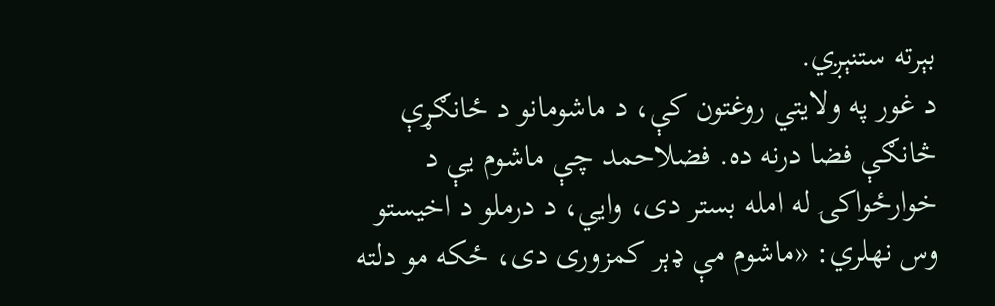بېرته ستنېږي.
د غور په ولایتي روغتون کې، د ماشومانو د ځانګړې څانګې فضا درنه ده. فضلاحمد چې ماشوم یې د خوارځواکۍ له امله بستر دی، وايي، د درملو د اخیستو وس نهلري: «ماشوم مې ډېر کمزوری دی، ځکه مو دلته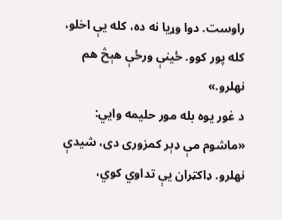راوست. دوا وړیا نه ده، کله یې اخلو، کله پور کوو. ځینې ورځې هېڅ هم نهلرو.»
د غور یوه بله مور حلیمه وایي: «ماشوم مې ډېر کمزوری دی، شیدې نهلرو. ډاکټران یې تداوي کوي،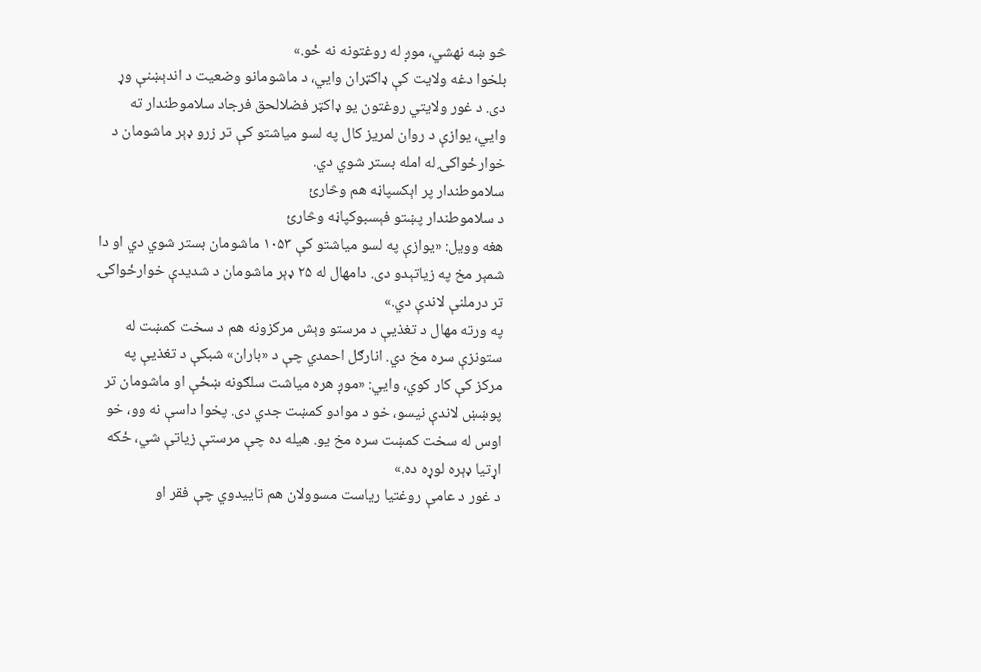څو ښه نهشي، موږ له روغتونه نه ځو.»
بلخوا دغه ولایت کې ډاکټران وایي، د ماشومانو وضعیت د اندېښنې وړ دی. د غور ولایتي روغتون یو ډاکټر فضلالحق فرجاد سلاموطندار ته وايي، یوازې د روان لمریز کال په لسو میاشتو کې تر زرو ډېر ماشومان د خوارځواکۍ له امله بستر شوي دي.
سلاموطندار پر اېکسپاڼه هم وڅارئ
د سلاموطندار پښتو فېسبوکپاڼه وڅارئ
هغه وویل: «یوازې په لسو میاشتو کې ۱۰۵۳ ماشومان بستر شوي دي او دا شمېر مخ په زیاتېدو دی. دامهال له ۲۵ ډېر ماشومان د شدیدې خوارځواکۍ تر درملنې لاندې دي.»
په ورته مهال د تغذیې د مرستو وېش مرکزونه هم د سخت کمښت له ستونزې سره مخ دي. انارګل احمدي چې د «باران» شبکې د تغذیې په مرکز کې کار کوي، وایي: «موږ هره میاشت سلګونه ښځې او ماشومان تر پوښښ لاندې نیسو، خو د موادو کمښت جدي دی. پخوا داسې نه وو، خو اوس له سخت کمښت سره مخ یو. هیله ده چې مرستې زیاتې شي، ځکه اړتیا ډېره لوړه ده.»
د غور د عامې روغتیا ریاست مسوولان هم تاییدوي چې فقر او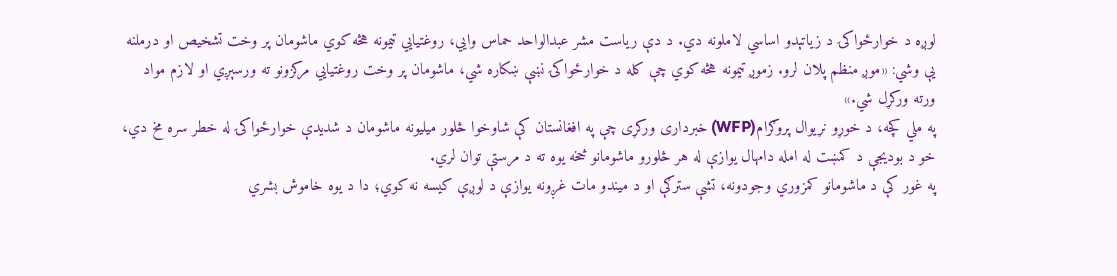لوږه د خوارځواکۍ د زیاتېدو اساسي لاملونه دي. د دې ریاست مشر عبدالواحد حماس وایي، روغتیايي ټیمونه هڅه کوي ماشومان پر وخت تشخیص او درملنه یې وشي: «موږ منظم پلان لرو. زموږ ټیمونه هڅه کوي چې کله د خوارځواکۍ نښې ښکاره شي، ماشومان پر وخت روغتیايي مرکزونو ته ورسېږي او لازم مواد ورته ورکړل شي.»
په ملي کچه، د خوړو نړیوال پروګرام(WFP) خبرداری ورکړی چې په افغانستان کې شاوخوا څلور میلیونه ماشومان د شدیدې خوارځواکۍ له خطر سره مخ دي، خو د بودیجې د کمښت له امله دامهال یوازې له هر څلورو ماشومانو څخه یوه ته د مرستې توان لري.
په غور کې د ماشومانو کمزوري وجودونه، تشې سترګې او د میندو مات غږونه یوازې د لوږې کیسه نه کوي؛ دا د یوه خاموش بشري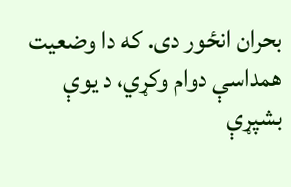بحران انځور دی. که دا وضعیت همداسې دوام وکړي، د یوې بشپړې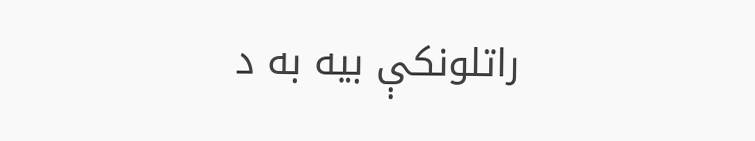راتلونکې بیه به د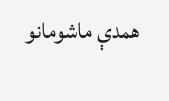همدې ماشومانو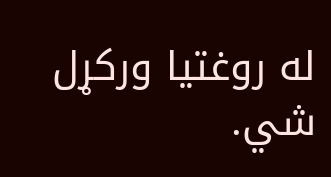له روغتیا ورکړل شي.